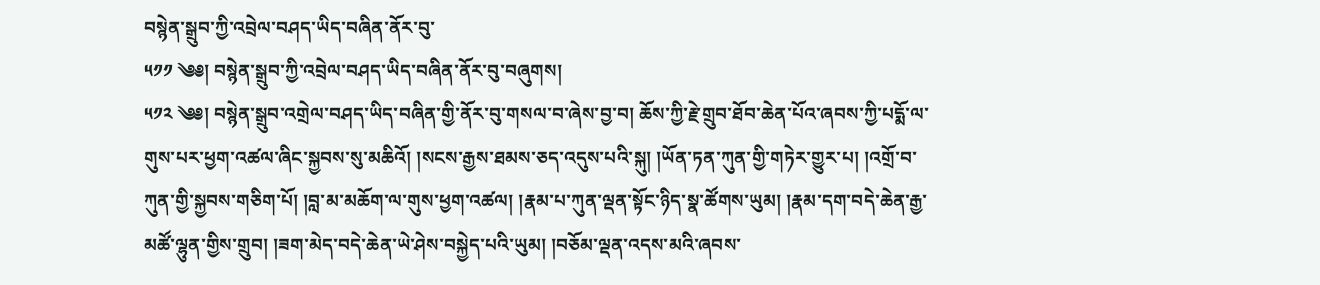བསྙེན་སྒྲུབ་ཀྱི་འབྲེལ་བཤད་ཡིད་བཞིན་ནོར་བུ་
༥༡༡ ༄༅། བསྙེན་སྒྲུབ་ཀྱི་འབྲེལ་བཤད་ཡིད་བཞིན་ནོར་བུ་བཞུགས།
༥༡༢ ༄༅། བསྙེན་སྒྲུབ་འགྲེལ་བཤད་ཡིད་བཞིན་གྱི་ནོར་བུ་གསལ་བ་ཞེས་བྱ་བ། ཆོས་ཀྱི་རྗེ་གྲུབ་ཐོབ་ཆེན་པོའ་ཞབས་ཀྱི་པདྨོ་ལ་གུས་པར་ཕྱག་འཚལ་ཞིང་སྐྱབས་སུ་མཆིའོ། །སངས་རྒྱས་ཐམས་ཅད་འདུས་པའི་སྐུ། །ཡོན་ཏན་ཀུན་གྱི་གཏེར་གྱུར་པ། །འགྲོ་བ་ཀུན་གྱི་སྐྱབས་གཅིག་པོ། །བླ་མ་མཆོག་ལ་གུས་ཕྱག་འཚལ། །རྣམ་པ་ཀུན་ལྡན་སྟོང་ཉིད་སྣ་ཚོགས་ཡུམ། །རྣམ་དག་བདེ་ཆེན་རྒྱ་མཚོ་ལྷུན་གྱིས་གྲུབ། །ཟག་མེད་བདེ་ཆེན་ཡེ་ཤེས་བསྐྱེད་པའི་ཡུམ། །བཅོམ་ལྡན་འདས་མའི་ཞབས་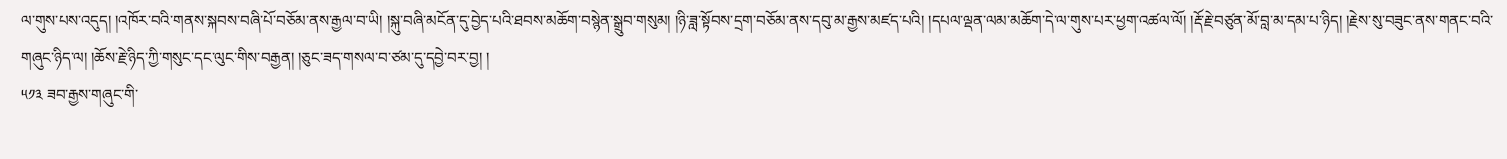ལ་གུས་པས་འདུད། །འཁོར་བའི་གནས་སྐབས་བཞི་པོ་བཅོམ་ནས་རྒྱལ་བ་ཡི། །སྐུ་བཞི་མངོན་དུ་བྱེད་པའི་ཐབས་མཆོག་བསྙེན་སྒྲུབ་གསུམ། །ཉི་ཟླ་སྟོབས་དྲག་བཅོམ་ནས་དབུ་མ་རྒྱས་མཛད་པའི། །དཔལ་ལྡན་ལམ་མཆོག་དེ་ལ་གུས་པར་ཕྱག་འཚལ་ལོ། །རྡོ་རྗེ་བཙུན་མོ་བླ་མ་དམ་པ་ཉིད། །རྗེས་སུ་བཟུང་ནས་གནང་བའི་གཞུང་ཉིད་ལ། །ཆོས་རྗེ་ཉིད་ཀྱི་གསུང་དང་ལུང་གིས་བརྒྱན། །ཅུང་ཟད་གསལ་བ་ཙམ་དུ་དབྱེ་བར་བྱ། །
༥༡༣ ཟབ་རྒྱས་གཞུང་གི་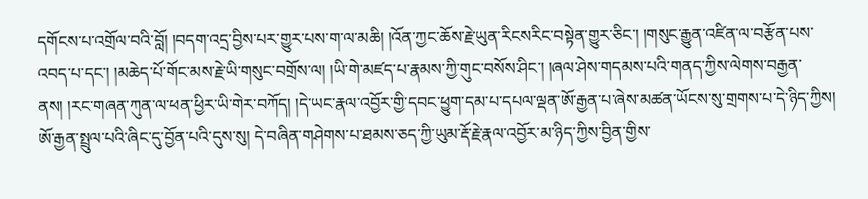དགོངས་པ་འགྲོལ་བའི་བློ། །བདག་འདྲ་བྱིས་པར་གྱུར་པས་ག་ལ་མཆི། །འོན་ཀྱང་ཆོས་རྗེ་ཡུན་རིངསརིང་བསྟེན་གྱུར་ཅིང་། །གསུང་རྒྱུན་འཛིན་ལ་བརྩོན་པས་འབད་པ་དང་། །མཆེད་པོ་གོང་མས་རྗེ་ཡི་གསུང་བགྲོས་ལ། །ཡི་གེ་མཛད་པ་རྣམས་ཀྱི་གུང་བསོས་ཤིང་། །ཞལ་ཤེས་གདམས་པའི་གནད་ཀྱིས་ལེགས་བརྒྱན་ནས། །རང་གཞན་ཀུན་ལ་ཕན་ཕྱིར་ཡི་གེར་བཀོད། །དེ་ཡང་རྣལ་འབྱོར་གྱི་དབང་ཕྱུག་དམ་པ་དཔལ་ལྡན་ཨོ་རྒྱན་པ་ཞེས་མཚན་ཡོངས་སུ་གྲགས་པ་དེ་ཉིད་ཀྱིས། ཨོ་རྒྱན་སྤྲུལ་པའི་ཞིང་དུ་བྱོན་པའི་དུས་སུ། དེ་བཞིན་གཤེགས་པ་ཐམས་ཅད་ཀྱི་ཡུམ་རྡོ་རྗེ་རྣལ་འབྱོར་མ་ཉིད་ཀྱིས་བྱིན་གྱིས་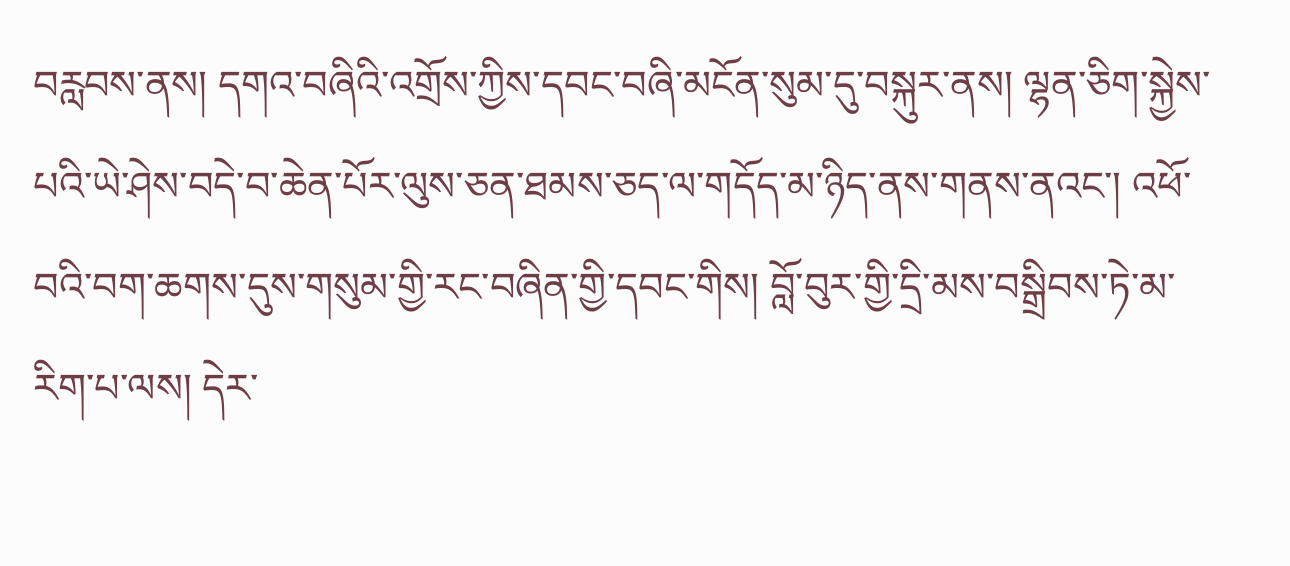བརླབས་ནས། དགའ་བཞིའི་འགྲོས་ཀྱིས་དབང་བཞི་མངོན་སུམ་དུ་བསྐུར་ནས། ལྷན་ཅིག་སྐྱེས་པའི་ཡེ་ཤེས་བདེ་བ་ཆེན་པོར་ལུས་ཅན་ཐམས་ཅད་ལ་གདོད་མ་ཉིད་ནས་གནས་ནའང་། འཕོ་བའི་བག་ཆགས་དུས་གསུམ་གྱི་རང་བཞིན་གྱི་དབང་གིས། བློ་བུར་གྱི་དྲི་མས་བསྒྲིབས་ཏེ་མ་རིག་པ་ལས། དེར་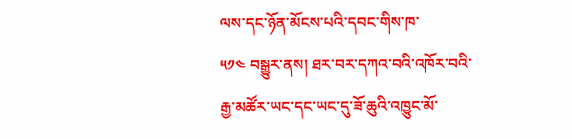ལས་དང་ཉོན་མོངས་པའི་དབང་གིས་ཁ་
༥༡༤ བསྒྱུར་ནས། ཐར་བར་དཀའ་བའི་འཁོར་བའི་རྒྱ་མཚོར་ཡང་དང་ཡང་དུ་ཟོ་ཆུའི་འཁྱུང་མོ་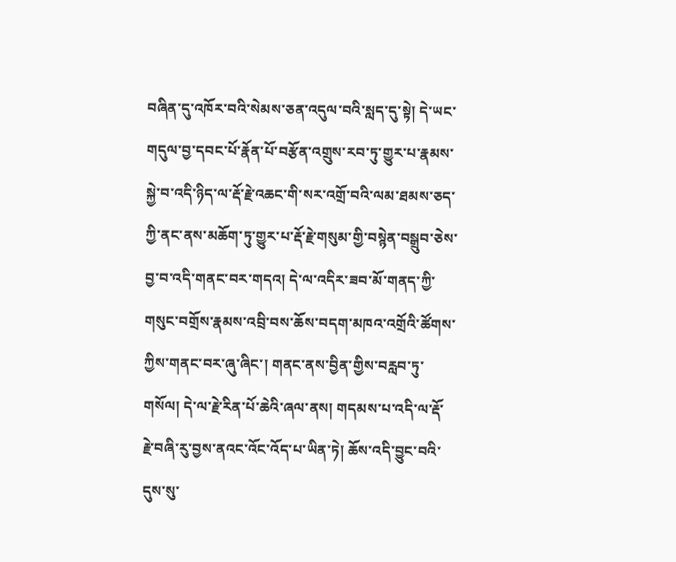བཞིན་དུ་འཁོར་བའི་སེམས་ཅན་འདུལ་བའི་སླད་དུ་སྟེ། དེ་ཡང་གདུལ་བྱ་དབང་པོ་རྣོན་པོ་བརྩོན་འགྲུས་རབ་ཏུ་གྱུར་པ་རྣམས་སྐྱེ་བ་འདི་ཉིད་ལ་རྡོ་རྗེ་འཆང་གི་སར་འགྲོ་བའི་ལམ་ཐམས་ཅད་ཀྱི་ནང་ནས་མཆོག་ཏུ་གྱུར་པ་རྡོ་རྗེ་གསུམ་གྱི་བསྙེན་བསྒྲུབ་ཅེས་བྱ་བ་འདི་གནང་བར་གདའ། དེ་ལ་འདིར་ཟབ་མོ་གནད་ཀྱི་གསུང་བགྲོས་རྣམས་འབྲི་བས་ཆོས་བདག་མཁའ་འགྲོའི་ཚོགས་ཀྱིས་གནང་བར་ཞུ་ཞིང་། གནང་ནས་བྱིན་གྱིས་བརླབ་ཏུ་གསོལ། དེ་ལ་རྗེ་རིན་པོ་ཆེའི་ཞལ་ནས། གདམས་པ་འདི་ལ་རྡོ་རྗེ་བཞི་རུ་བྱས་ནའང་འོང་འོད་པ་ཡིན་ཏེ། ཆོས་འདི་བྱུང་བའི་དུས་སུ་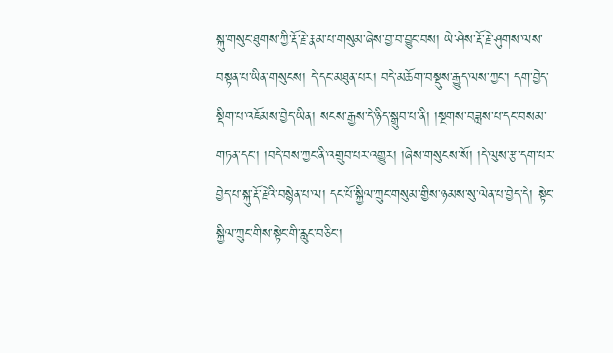སྐུ་གསུང་ཐུགས་ཀྱི་རྡོ་རྗེ་རྣམ་པ་གསུམ་ཞེས་བྱ་བ་བྱུང་བས། ཡེ་ཤེས་རྡོ་རྗེ་ཤུགས་ལས་བསྟན་པ་ཡིན་གསུངས། དེ་དང་མཐུན་པར། བདེ་མཆོག་བསྡུས་རྒྱུད་ལས་ཀྱང་། དག་བྱེད་སྡིག་པ་འཇོམས་བྱེད་ཡིན། སངས་རྒྱས་དེ་ཉིད་སྒྲུབ་པ་ནི། །སྔགས་བཟླས་པ་དང་བསམ་གཏན་དང་། །བདེ་བས་ཀྱང་ནི་འགྲུབ་པར་འགྱུར། །ཞེས་གསུངས་སོ། །དེ་ལུས་རྩ་དག་པར་བྱེད་པ་སྐུ་རྡོ་རྗེའི་བསྙེན་པ་ལ། དང་པོ་སྐྱིལ་ཀྲུང་གསུམ་གྱིས་ཉམས་སུ་ལེན་པ་བྱེད་དེ། སྟེང་སྐྱིལ་ཀྲུང་གིས་སྟེང་གི་རླུང་བཅིང་།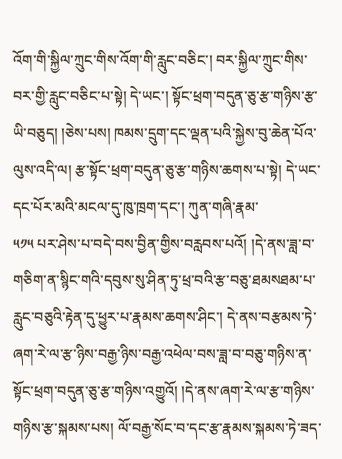འོག་གི་སྐྱིལ་ཀྲུང་གིས་འོག་གི་རླུང་བཅིང་། བར་སྐྱིལ་ཀྲུང་གིས་བར་གྱི་རླུང་བཅིང་པ་སྟེ། དེ་ཡང་། སྟོང་ཕྲག་བདུན་ཅུ་རྩ་གཉིས་རྩ་ཡི་བཅུད། །ཅེས་པས། ཁམས་དྲུག་དང་ལྡན་པའི་སྐྱེས་བུ་ཆེན་པོའ་ལུས་འདི་ལ། རྩ་སྟོང་ཕྲག་བདུན་ཅུ་རྩ་གཉིས་ཆགས་པ་སྟེ། དེ་ཡང་དང་པོར་མའི་མངལ་དུ་ཁུ་ཁྲག་དང་། ཀུན་གཞི་རྣམ་
༥༡༥ པར་ཤེས་པ་བདེ་བས་བྱིན་གྱིས་བརླབས་པའོ། །དེ་ནས་ཟླ་བ་གཅིག་ན་སྙིང་གའི་དབུས་སུ་ཤིན་ཏུ་ཕྲ་བའི་རྩ་བཅུ་ཐམསཐམ་པ་རླུང་བཅུའི་རྟེན་དུ་ཕྱུར་པ་རྣམས་ཆགས་ཤིང་། དེ་ནས་བརྩམས་ཏེ་ཞག་རེ་ལ་རྩ་ཉིས་བརྒྱ་ཉིས་བརྒྱ་འཕེལ་བས་ཟླ་བ་བཅུ་གཉིས་ན་སྟོང་ཕྲག་བདུན་ཅུ་རྩ་གཉིས་འགྱུའོ། །དེ་ནས་ཞག་རེ་ལ་རྩ་གཉིས་གཉིས་རྩ་སྐམས་པས། ལོ་བརྒྱ་སོང་བ་དང་རྩ་རྣམས་སྐམས་ཏེ་ཟད་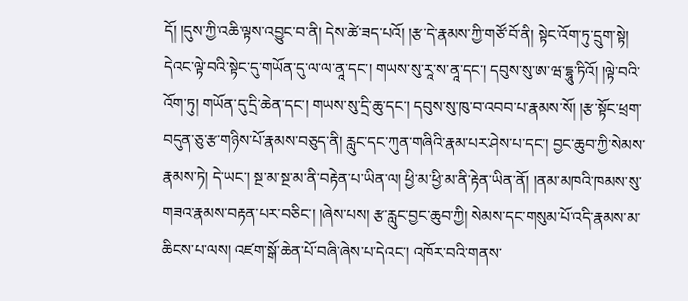དོ། །དུས་ཀྱི་འཆི་ལྟས་འབྱུང་བ་ནི། དེས་ཚེ་ཟད་པའོ། །རྩ་དེ་རྣམས་ཀྱི་གཙོ་བོ་ནི། སྟེང་འོག་ཏུ་དྲུག་སྟེ། དེའང་ལྟེ་བའི་སྟེང་དུ་གཡོན་དུ་ལ་ལ་ནཱ་དང་། གཡས་སུ་རཱ་ས་ནཱ་དང་། དབུས་སུ་ཨ་ཝ་དྷཱུ་ཏིའོ། །ལྟེ་བའི་འོག་ཏུ། གཡོན་དུ་དྲི་ཆེན་དང་། གཡས་སུ་དྲི་ཆུ་དང་། དབུས་སུ་ཁུ་བ་འབབ་པ་རྣམས་སོ། །རྩ་སྟོང་ཕྲག་བདུན་ཅུ་རྩ་གཉིས་པོ་རྣམས་བཅུད་ནི། རླུང་དང་ཀུན་གཞིའི་རྣམ་པར་ཤེས་པ་དང་། བྱང་ཆུབ་ཀྱི་སེམས་རྣམས་ཏེ། དེ་ཡང་། སྔ་མ་སྔ་མ་ནི་བརྟེན་པ་ཡིན་ལ། ཕྱི་མ་ཕྱི་མ་ནི་རྟེན་ཡིན་ནོ། །ནམ་མཁའི་ཁམས་སུ་གཟའ་རྣམས་བརྟན་པར་བཅིང་། །ཞེས་པས། རྩ་རླུང་བྱང་ཆུབ་ཀྱི། སེམས་དང་གསུམ་པོ་འདི་རྣམས་མ་ཆིངས་པ་ལས། འཛག་སྒོ་ཆེན་པོ་བཞི་ཞེས་པ་དེའང་། འཁོར་བའི་གནས་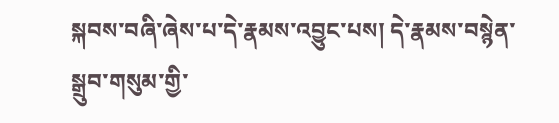སྐབས་བཞི་ཞེས་པ་དེ་རྣམས་འབྱུང་པས། དེ་རྣམས་བསྙེན་སྒྲུབ་གསུམ་གྱི་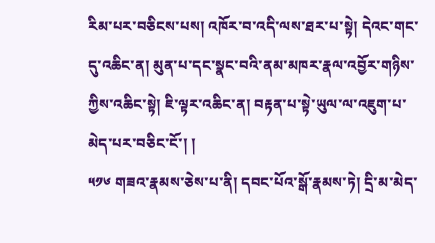རིམ་པར་བཅིངས་པས། འཁོར་བ་འདི་ལས་ཐར་པ་སྟེ། དེའང་གང་དུ་འཆིང་ན། མུན་པ་དང་སྣང་བའི་ནམ་མཁར་རྣལ་འབྱོར་གཉིས་ཀྱིས་འཆིང་སྟེ། ཇི་ལྟར་འཆིང་ན། བརྟན་པ་སྟེ་ཡུལ་ལ་འཇུག་པ་མེད་པར་བཅིང་ངོ་། །
༥༡༦ གཟའ་རྣམས་ཅེས་པ་ནི། དབང་པོའ་སྒོ་རྣམས་ཏེ། དྲི་མ་མེད་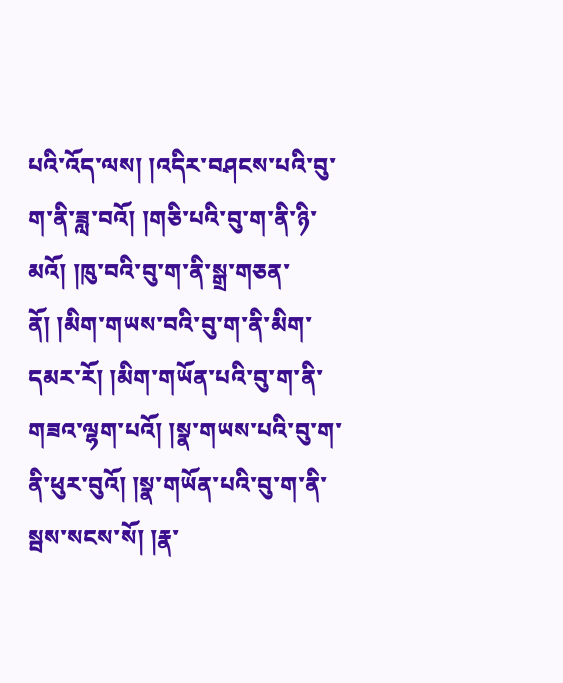པའི་འོད་ལས། །འདིར་བཤངས་པའི་བུ་ག་ནི་ཟླ་བའོ། །གཅི་པའི་བུ་ག་ནི་ཉི་མའོ། །ཁུ་བའི་བུ་ག་ནི་སྒྲ་གཅན་ནོ། །མིག་གཡས་བའི་བུ་ག་ནི་མིག་དམར་རོ། །མིག་གཡོན་པའི་བུ་ག་ནི་གཟའ་ལྷག་པའོ། །སྣ་གཡས་པའི་བུ་ག་ནི་ཕུར་བུའོ། །སྣ་གཡོན་པའི་བུ་ག་ནི་སྦས་སངས་སོ། །རྣ་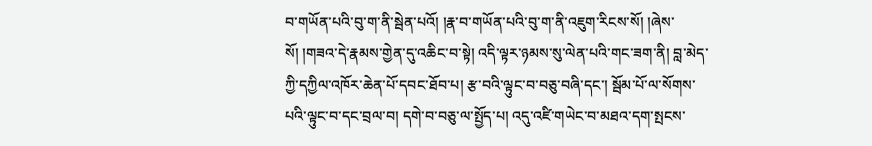བ་གཡོན་པའི་བུ་ག་ནི་སྦེན་པའོ། །རྣ་བ་གཡོན་པའི་བུ་ག་ནི་འཇུག་རིངས་སོ། །ཞེས་སོ། །གཟའ་དེ་རྣམས་གྱེན་དུ་འཆིང་བ་སྟེ། འདི་ལྟར་ཉམས་སུ་ལེན་པའི་གང་ཟག་ནི། བླ་མེད་ཀྱི་དཀྱིལ་འཁོར་ཆེན་པོ་དབང་ཐོབ་པ། རྩ་བའི་ལྟུང་བ་བཅུ་བཞི་དང་། སྦོམ་པོ་ལ་སོགས་པའི་ལྟུང་བ་དང་བྲལ་བ། དགེ་བ་བཅུ་ལ་སྤྱོད་པ། འདུ་འཛི་གཡེང་བ་མཐའ་དག་སྤངས་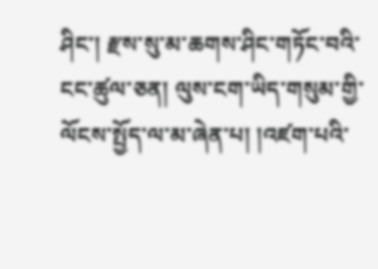ཤིང་། རྫས་སུ་མ་ཆགས་ཤིང་གཏོང་བའི་ངང་ཚུལ་ཅན། ལུས་ངག་ཡིད་གསུམ་གྱི་ལོངས་སྤྱོད་ལ་མ་ཞེན་པ། །འཛག་པའི་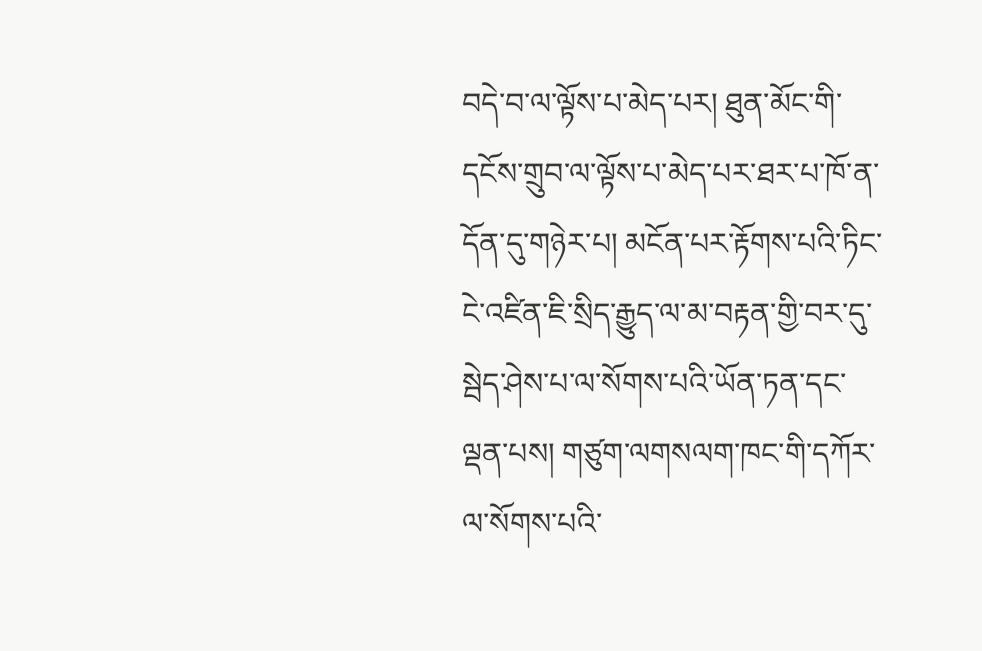བདེ་བ་ལ་ལྟོས་པ་མེད་པར། ཐུན་མོང་གི་དངོས་གྲུབ་ལ་ལྟོས་པ་མེད་པར་ཐར་པ་ཁོ་ན་དོན་དུ་གཉེར་པ། མངོན་པར་རྟོགས་པའི་ཏིང་ངེ་འཛིན་ཇི་སྲིད་རྒྱུད་ལ་མ་བརྟན་གྱི་བར་དུ་སྦེད་ཤེས་པ་ལ་སོགས་པའི་ཡོན་ཏན་དང་ལྡན་པས། གཙུག་ལགསལག་ཁང་གི་དཀོར་ལ་སོགས་པའི་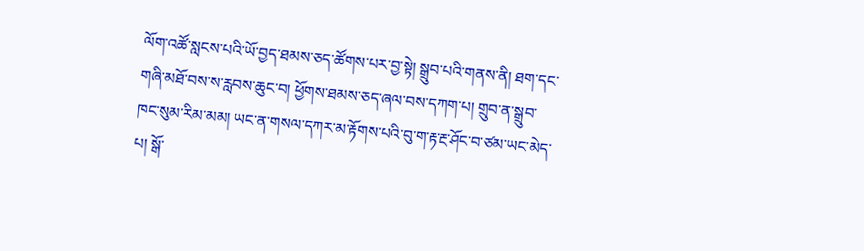ལོག་འཚོ་སླངས་པའི་ཡོ་བྱད་ཐམས་ཅད་ཚོགས་པར་བྱ་སྟེ། སྒྲུབ་པའི་གནས་ནི། ཐག་དང་གཞི་མཐོ་བས་ས་རླབས་ཆུང་བ། ཕྱོགས་ཐམས་ཅད་ཞལ་བས་དཀག་པ། གྲུབ་ན་སྒྲུབ་ཁང་སུམ་རིམ་མམ། ཡང་ན་གསལ་དཀར་མ་རྟོགས་པའི་བུ་ག་རྟ་རྔ་ཤོང་བ་ཙམ་ཡང་མེད་པ། སྒོ་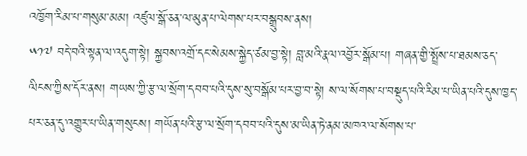འཁྱོག་རིམ་པ་གསུམ་མམ། འཛུལ་སྒོ་ཅན་ལ་མུན་པ་ལེགས་པར་བསྒྲུབས་ནས།
༥༡༧ བདེ་བའི་སྟན་ལ་འདུག་སྟེ། སྐྱབས་འགྲོ་དང་སེམས་སྐྱེད་ཙམ་བྱ་སྟེ། བླ་མའི་རྣལ་འབྱོར་སྒོམ་པ། གཞན་གྱི་སྤྲོས་པ་ཐམས་ཅད་ལིངས་ཀྱིས་དོར་ནས། གཡས་ཀྱི་རྩ་ལ་སྲོག་དབབ་པའི་དུས་སུ་བསྒོམ་པར་བྱ་བ་སྟེ། ས་ལ་སོགས་པ་བསྡུད་པའི་རིམ་པ་ཡིན་པའི་དུས་ཁྱད་པར་ཅན་དུ་འགྱུར་པ་ཡིན་གསུངས། གཡོན་པའི་རྩ་ལ་སྲོག་དབབ་པའི་དུས་མ་ཡིན་ཏེ་ནམ་མཁའ་ལ་སོགས་པ་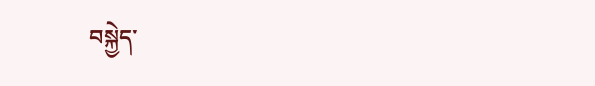བསྐྱེད་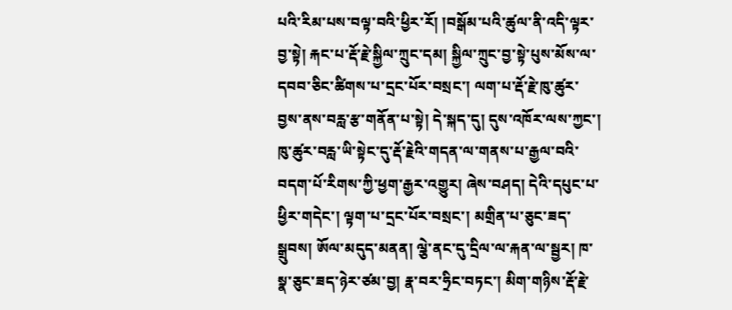པའི་རིམ་པས་བལྟ་བའི་ཕྱིར་རོ། །བསྒོམ་པའི་ཚུལ་ནི་འདི་ལྟར་བྱ་སྟེ། རྐང་པ་རྡོ་རྗེ་སྐྱིལ་ཀྲུང་དམ། སྐྱིལ་ཀྲུང་བྱ་སྟེ་པུས་མོས་ལ་དབབ་ཅིང་ཚིགས་པ་དྲང་པོར་བསྲང་། ལག་པ་རྡོ་རྗེ་ཁུ་ཚུར་བྱས་ནས་བརླ་རྩ་གནོན་པ་སྟེ། དེ་སྐད་དུ། དུས་འཁོར་ལས་ཀྱང་། ཁུ་ཚུར་བརླ་ཡི་སྟེང་དུ་རྡོ་རྗེའི་གདན་ལ་གནས་པ་རྒྱལ་བའི་བདག་པོ་རིགས་ཀྱི་ཕྱག་རྒྱར་འགྱུར། ཞེས་བཤད། དེའི་དཔུང་པ་ཕྱིར་གདེང་། ལྟག་པ་དྲང་པོར་བསྲང་། མགྲིན་པ་ཅུང་ཟད་སྒྲུབས། ཨོལ་མདུད་མནན། ལྕེ་ནང་དུ་དྲིལ་ལ་རྐན་ལ་སྦྱར། ཁ་སྣ་ཅུང་ཟད་ཉེར་ཙམ་བྱ། རྣ་བར་ཧྲིང་བཏང་། མིག་གཉིས་རྡོ་རྗེ་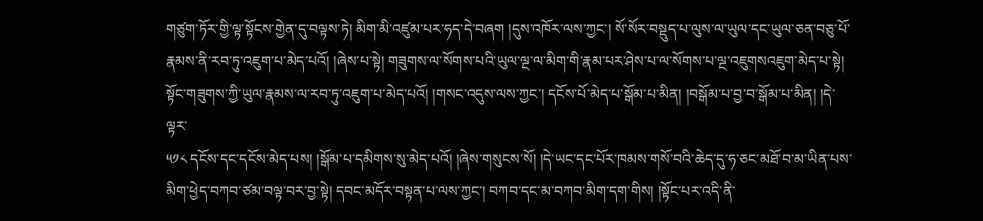གཙུག་ཏོར་གྱི་ལྟ་སྟོངས་གྱེན་དུ་བལྟས་ཏེ། མིག་མི་འཛུམ་པར་ཧད་དེ་བཞག །དུས་འཁོར་ལས་ཀྱང་། སོ་སོར་བསྡུད་པ་ལུས་ལ་ཡུལ་དང་ཡུལ་ཅན་བཅུ་པོ་རྣམས་ནི་རབ་ཏུ་འཇུག་པ་མེད་པའོ། །ཞེས་པ་སྟེ། གཟུགས་ལ་སོགས་པའི་ཡུལ་ལྔ་ལ་མིག་གི་རྣམ་པར་ཤེས་པ་ལ་སོགས་པ་ལྔ་འཇུགསའཇུག་མེད་པ་སྟེ། སྟོང་གཟུགས་ཀྱི་ཡུལ་རྣམས་ལ་རབ་ཏུ་འཇུག་པ་མེད་པའོ། །གསང་འདུས་ལས་ཀྱང་། དངོས་པོ་མེད་པ་སྒོམ་པ་མིན། །བསྒོམ་པ་བྱ་བ་སྒོམ་པ་མིན། །དེ་ལྟར་
༥༡༨ དངོས་དང་དངོས་མེད་པས། །སྒོམ་པ་དམིགས་སུ་མེད་པའོ། །ཞེས་གསུངས་སོ། །དེ་ཡང་དང་པོར་ཁམས་གསོ་བའི་ཆེད་དུ་ཧ་ཅང་མཐོ་བ་མ་ཡིན་པས་མིག་ཕྱེད་བཀབ་ཙམ་བལྟ་བར་བྱ་སྟེ། དབང་མདོར་བསྟན་པ་ལས་ཀྱང་། བཀབ་དང་མ་བཀབ་མིག་དག་གིས། །སྟོང་པར་འདི་ནི་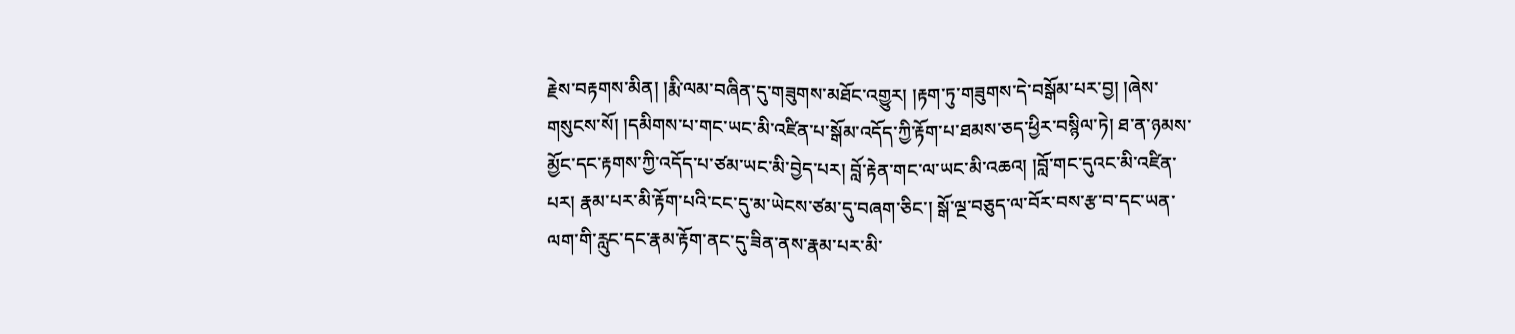རྗེས་བརྟགས་མིན། །རྨི་ལམ་བཞིན་དུ་གཟུགས་མཐོང་འགྱུར། །རྟག་ཏུ་གཟུགས་དེ་བསྒོམ་པར་བྱ། །ཞེས་གསུངས་སོ། །དམིགས་པ་གང་ཡང་མི་འཛིན་པ་སྒོམ་འདོད་ཀྱི་རྟོག་པ་ཐམས་ཅད་ཕྱིར་བསྙིལ་ཏེ། ཐ་ན་ཉམས་མྱོང་དང་རྟགས་ཀྱི་འདོད་པ་ཙམ་ཡང་མི་བྱེད་པར། བློ་རྟེན་གང་ལ་ཡང་མི་འཆའ། །བློ་གང་དུའང་མི་འཛིན་པར། རྣམ་པར་མི་རྟོག་པའི་ངང་དུ་མ་ཡེངས་ཙམ་དུ་བཞག་ཅིང་། སྒོ་ལྔ་བཅུད་ལ་བོར་བས་རྩ་བ་དང་ཡན་ལག་གི་རླུང་དང་རྣམ་རྟོག་ནང་དུ་ཟིན་ནས་རྣམ་པར་མི་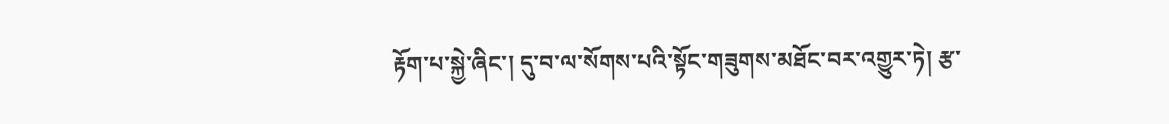རྟོག་པ་སྐྱེ་ཞིང་། དུ་བ་ལ་སོགས་པའི་སྟོང་གཟུགས་མཐོང་བར་འགྱུར་ཏེ། རྩ་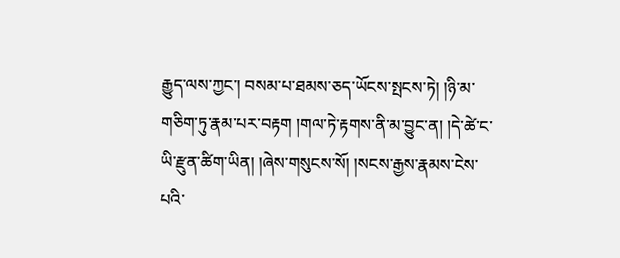རྒྱུད་ལས་ཀྱང་། བསམ་པ་ཐམས་ཅད་ཡོངས་སྤངས་ཏེ། །ཉི་མ་གཅིག་ཏུ་རྣམ་པར་བརྟག །གལ་ཏེ་རྟགས་ནི་མ་བྱུང་ན། །དེ་ཚེ་ང་ཡི་རྫུན་ཚིག་ཡིན། །ཞེས་གསུངས་སོ། །སངས་རྒྱས་རྣམས་ངེས་པའི་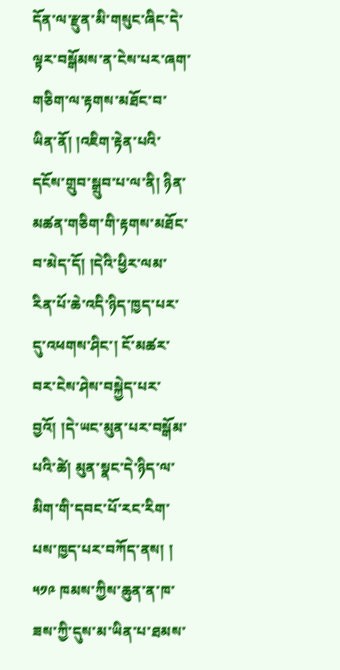དོན་ལ་རྫུན་མི་གསུང་ཞིང་དེ་ལྟར་བསྒོམས་ན་ངེས་པར་ཞག་གཅིག་ལ་རྟགས་མཐོང་བ་ཡིན་ནོ། །འཇིག་རྟེན་པའི་དངོས་གྲུབ་སྒྲུབ་པ་ལ་ནི། ཉིན་མཚན་གཅིག་གི་རྟགས་མཐོང་བ་མེད་དོ། །དེའི་ཕྱིར་ལམ་རིན་པོ་ཆེ་འདི་ཉིད་ཁྱད་པར་དུ་འཕགས་ཤིང་། ངོ་མཚར་བར་ངེས་ཤེས་བསྐྱེད་པར་བྱའོ། །དེ་ཡང་མུན་པར་བསྒོམ་པའི་ཚེ། མུན་སྣང་དེ་ཉིད་ལ་མིག་གི་དབང་པོ་རང་རིག་པས་ཁྱད་པར་བཀོད་ནས། །
༥༡༩ ཁམས་ཀྱིས་ཆུན་ན་ཁ་ཟས་ཀྱི་དུས་མ་ཡིན་པ་ཐམས་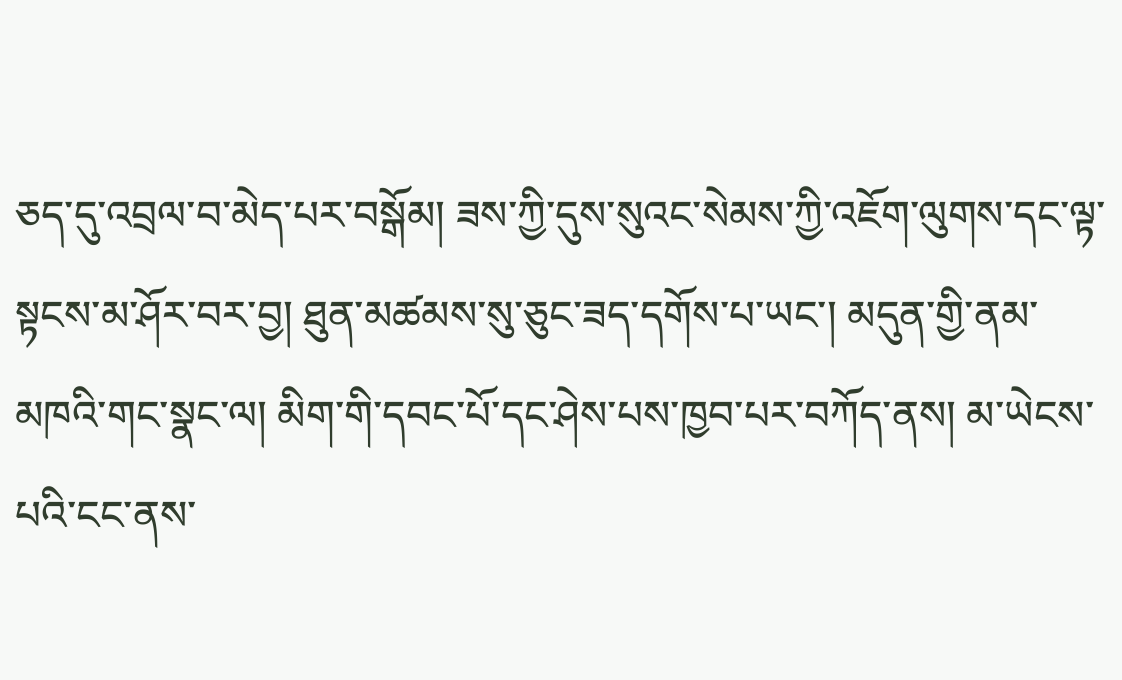ཅད་དུ་འབྲལ་བ་མེད་པར་བསྒོམ། ཟས་ཀྱི་དུས་སུའང་སེམས་ཀྱི་འཇོག་ལུགས་དང་ལྟ་སྟངས་མ་ཤོར་བར་བྱ། ཐུན་མཚམས་སུ་ཅུང་ཟད་དགོས་པ་ཡང་། མདུན་གྱི་ནམ་མཁའི་གང་སྣང་ལ། མིག་གི་དབང་པོ་དང་ཤེས་པས་ཁྱབ་པར་བཀོད་ནས། མ་ཡེངས་པའི་ངང་ནས་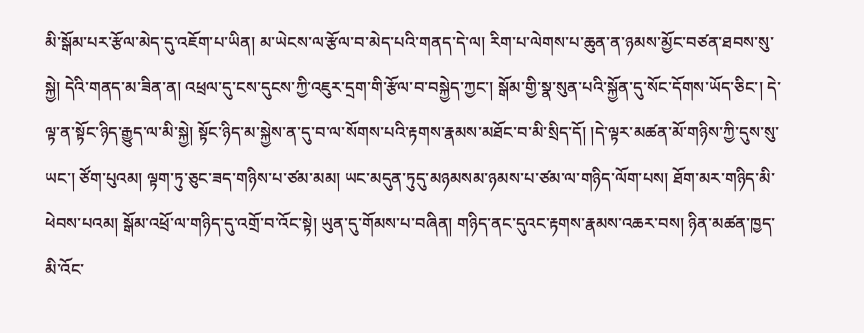མི་སྒོམ་པར་རྩོལ་མེད་དུ་འཇོག་པ་ཡིན། མ་ཡེངས་ལ་རྩོལ་བ་མེད་པའི་གནད་དེ་ལ། རིག་པ་ལེགས་པ་ཆུན་ན་ཉམས་མྱོང་བཙན་ཐབས་སུ་སྐྱེ། དེའི་གནད་མ་ཟིན་ན། འཕྲལ་དུ་ངས་དུངས་ཀྱི་འཇུར་དྲག་གི་རྩོལ་བ་བསྐྱེད་ཀྱང་། སྒོམ་གྱི་སྣ་སུན་པའི་སྐྱོན་དུ་སོང་དོགས་ཡོད་ཅིང་། དེ་ལྟ་ན་སྟོང་ཉིད་རྒྱུད་ལ་མི་སྐྱེ། སྟོང་ཉིད་མ་སྐྱེས་ན་དུ་བ་ལ་སོགས་པའི་རྟགས་རྣམས་མཐོང་བ་མི་སྲིད་དོ། །དེ་ལྟར་མཚན་མོ་གཉིས་ཀྱི་དུས་སུ་ཡང་། ཙོག་པུའམ། ལྟག་ཏུ་ཅུང་ཟད་གཉིས་པ་ཙམ་མམ། ཡང་མདུན་ཏུདུ་མཉམསམ་ཉམས་པ་ཙམ་ལ་གཉིད་ལོག་པས། ཐོག་མར་གཉིད་མི་ཕེབས་པའམ། སྒོམ་འཕྲོ་ལ་གཉིད་དུ་འགྲོ་བ་འོང་སྟེ། ཡུན་དུ་གོམས་པ་བཞིན། གཉིད་ནང་དུའང་རྟགས་རྣམས་འཆར་བས། ཉིན་མཚན་ཁྱད་མི་འོང་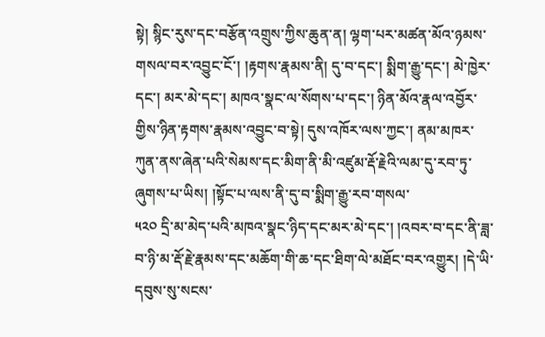སྟེ། སྙིང་རུས་དང་བརྩོན་འགྲུས་ཀྱིས་ཆུན་ན། ལྷག་པར་མཚན་མོའ་ཉམས་གསལ་བར་འབྱུང་ངོ་། །རྟགས་རྣམས་ནི། དུ་བ་དང་། སྨིག་རྒྱུ་དང་། མེ་ཁྱེར་དང་། མར་མེ་དང་། མཁའ་སྣང་ལ་སོགས་པ་དང་། ཉིན་མོའ་རྣལ་འབྱོར་གྱིས་ཉིན་རྟགས་རྣམས་འབྱུང་བ་སྟེ། དུས་འཁོར་ལས་ཀྱང་། ནམ་མཁར་ཀུན་ནས་ཞེན་པའི་སེམས་དང་མིག་ནི་མི་འཛུམ་རྡོ་རྗེའི་ལམ་དུ་རབ་ཏུ་ཞུགས་པ་ཡིས། །སྟོང་པ་ལས་ནི་དུ་བ་སྨིག་རྒྱུ་རབ་གསལ་
༥༢༠ དྲི་མ་མེད་པའི་མཁའ་སྣང་ཉིད་དང་མར་མེ་དང་། །འབར་བ་དང་ནི་ཟླ་བ་ཉི་མ་རྡོ་རྗེ་རྣམས་དང་མཆོག་གི་ཆ་དང་ཐིག་ལེ་མཐོང་བར་འགྱུར། །དེ་ཡི་དབུས་སུ་སངས་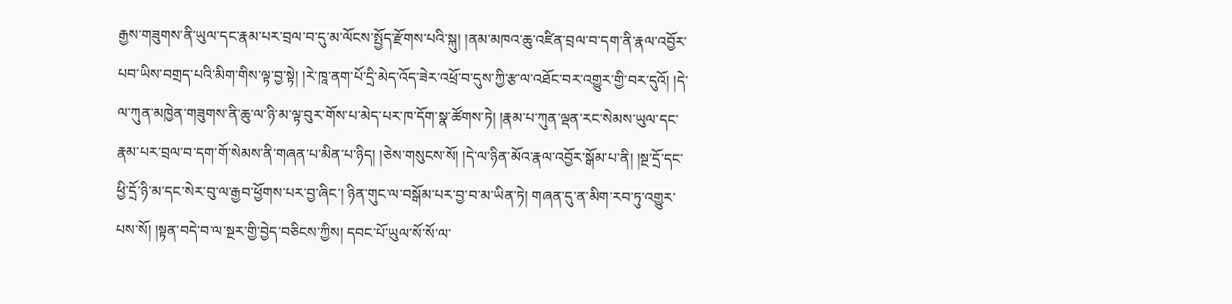རྒྱས་གཟུགས་ནི་ཡུལ་དང་རྣམ་པར་བྲལ་བ་དུ་མ་ལོངས་སྤྱོད་རྫོགས་པའི་སྐུ། །ནམ་མཁའ་ཆུ་འཛིན་བྲལ་བ་དག་ནི་རྣལ་འབྱོར་པབ་ཡིས་བགྲད་པའི་མིག་གིས་ལྟ་བྱ་སྟེ། །རེ་ཁཱ་ནག་པོ་དྲི་མེད་འོད་ཟེར་འཕྲོ་བ་དུས་ཀྱི་རྩ་ལ་འཐོང་བར་འགྱུར་གྱི་བར་དུའོ། །དེ་ལ་ཀུན་མཁྱེན་གཟུགས་ནི་ཆུ་ལ་ཉི་མ་ལྟ་བུར་གོས་པ་མེད་པར་ཁ་དོག་སྣ་ཚོགས་ཏེ། །རྣམ་པ་ཀུན་ལྡན་རང་སེམས་ཡུལ་དང་རྣམ་པར་བྲལ་བ་དག་གོ་སེམས་ནི་གཞན་པ་མིན་པ་ཉིད། །ཅེས་གསུངས་སོ། །དེ་ལ་ཉིན་མོའ་རྣལ་འབྱོར་སྒོམ་པ་ནི། །སྔ་དྲོ་དང་ཕྱི་དྲོ་ཉི་མ་དང་སེར་བུ་ལ་རྒྱབ་ཕྱོགས་པར་བྱ་ཞིང་། ཉིན་གུང་ལ་བསྒོམ་པར་བྱ་བ་མ་ཡིན་ཏེ། གཞན་དུ་ན་མིག་རབ་ཏུ་འགྱུར་པས་སོ། །སྟན་བདེ་བ་ལ་སྔར་གྱི་བྱེད་བཅིངས་ཀྱིས། དབང་པོ་ཡུལ་སོ་སོ་ལ་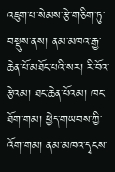འཇུག་པ་སེམས་རྩེ་གཅིག་ཏུ་བསྡུས་ནས། ནམ་མཁའ་རྒྱ་ཆེན་པོ་མཐོང་པའི་སར། རི་བོའ་རྩེའམ། ཐང་ཆེན་པོའམ། ཁང་ཐོག་གམ། ཕྱེད་གཡབས་ཀྱི་འོག་གམ། ནམ་མཁའ་དྭངས་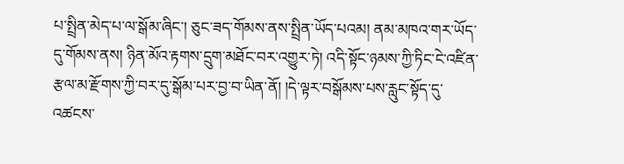པ་སྤྲིན་མེད་པ་ལ་སྒོམ་ཞིང་། ཅུང་ཟད་གོམས་ནས་སྤྲིན་ཡོད་པའམ། ནམ་མཁའ་གར་ཡོད་དུ་གོམས་ནས། ཉིན་མོའ་རྟགས་དྲུག་མཐོང་བར་འགྱུར་ཏེ། འདི་སྟོང་ཉམས་ཀྱི་ཏིང་ངེ་འཛིན་རྩལ་མ་རྫོགས་ཀྱི་བར་དུ་སྒོམ་པར་བྱ་བ་ཡིན་ནོ། །དེ་ལྟར་བསྒོམས་པས་རླུང་སྟོད་དུ་འཚངས་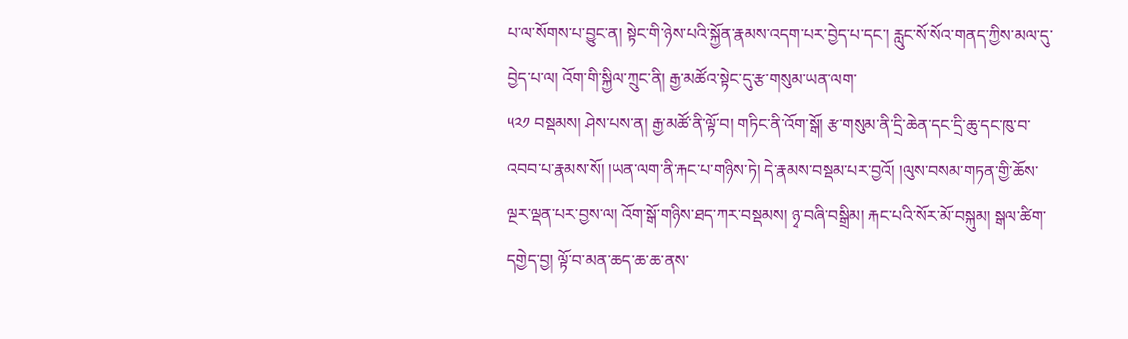པ་ལ་སོགས་པ་བྱུང་ན། སྟེང་གི་ཉེས་པའི་སྐྱོན་རྣམས་འདག་པར་བྱེད་པ་དང་། རླུང་སོ་སོའ་གནད་ཀྱིས་མལ་དུ་བྱེད་པ་ལ། འོག་གི་སྐྱིལ་ཀྲུང་ནི། རྒྱ་མཚོའ་སྟེང་དུ་རྩ་གསུམ་ཡན་ལག་
༥༢༡ བསྡམས། ཤེས་པས་ན། རྒྱ་མཚོ་ནི་ལྟོ་བ། གཏིང་ནི་འོག་སྒོ། རྩ་གསུམ་ནི་དྲི་ཆེན་དང་དྲི་ཆུ་དང་ཁུ་བ་འབབ་པ་རྣམས་སོ། །ཡན་ལག་ནི་རྐང་པ་གཉིས་ཏེ། དེ་རྣམས་བསྡམ་པར་བྱའོ། །ལུས་བསམ་གཏན་གྱི་ཆོས་ལྔར་ལྡན་པར་བྱས་ལ། འོག་སྒོ་གཉིས་ཐད་ཀར་བསྡམས། ཉྭ་བཞི་བསྒྲིམ། རྐང་པའི་སོར་མོ་བསྐུམ། སྒལ་ཚིག་དགྱེད་བྱ། ལྟོ་བ་མན་ཆད་ཆ་ཆ་ནས་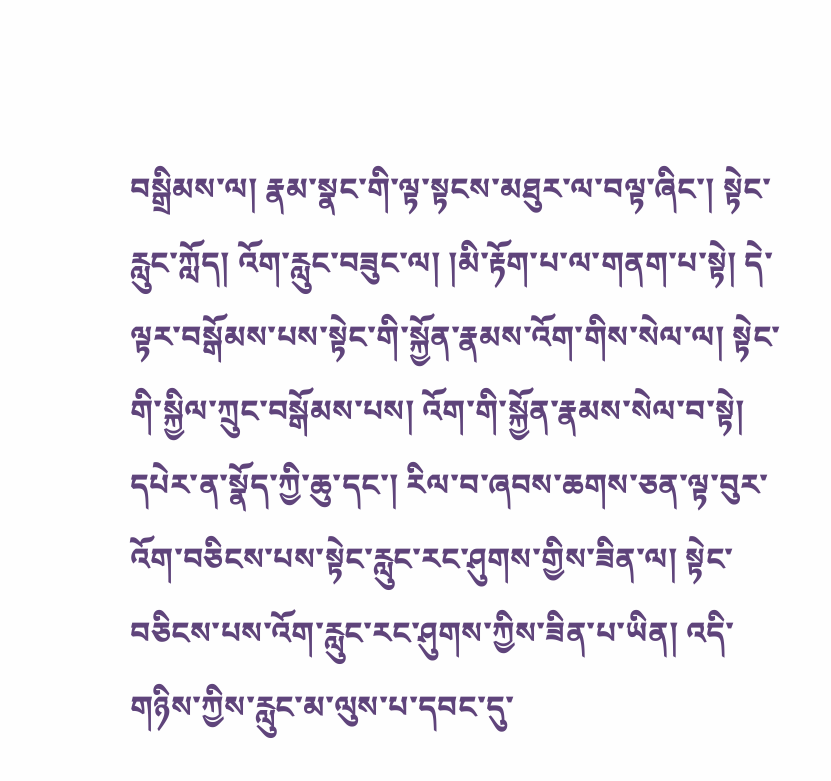བསྒྲིམས་ལ། རྣམ་སྣང་གི་ལྟ་སྟངས་མཐུར་ལ་བལྟ་ཞིང་། སྟེང་རླུང་ཀློད། འོག་རླུང་བཟུང་ལ། །མི་རྟོག་པ་ལ་གནག་པ་སྟེ། དེ་ལྟར་བསྒོམས་པས་སྟེང་གི་སྐྱོན་རྣམས་འོག་གིས་སེལ་ལ། སྟེང་གི་སྐྱིལ་ཀྲུང་བསྒོམས་པས། འོག་གི་སྐྱོན་རྣམས་སེལ་བ་སྟེ། དཔེར་ན་སྣོད་ཀྱི་ཆུ་དང་། རིལ་བ་ཞབས་ཆགས་ཅན་ལྟ་བུར་འོག་བཅིངས་པས་སྟེང་རླུང་རང་ཤུགས་གྱིས་ཟིན་ལ། སྟེང་བཅིངས་པས་འོག་རླུང་རང་ཤུགས་ཀྱིས་ཟིན་པ་ཡིན། འདི་གཉིས་ཀྱིས་རླུང་མ་ལུས་པ་དབང་དུ་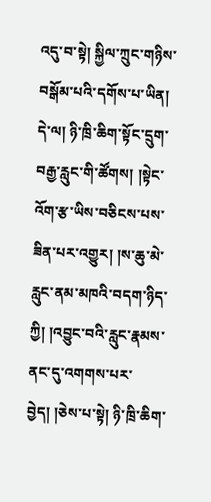འདུ་བ་སྟེ། སྐྱིལ་ཀྲུང་གཉིས་བསྒོམ་པའི་དགོས་པ་ཡིན། དེ་ལ། ཉི་ཁྲི་ཆིག་སྟོང་དྲུག་བརྒྱ་རླུང་གི་ཚོགས། །སྟེང་འོག་རྩ་ཡིས་བཅིངས་པས་ཟིན་པར་འགྱུར། །ས་ཆུ་མེ་རླུང་ནམ་མཁའི་བདག་ཉིད་ཀྱི། །འབྱུང་བའི་རླུང་རྣམས་ནང་དུ་འགགས་པར་བྱེད། །ཅེས་པ་སྟེ། ཉི་ཁྲི་ཆིག་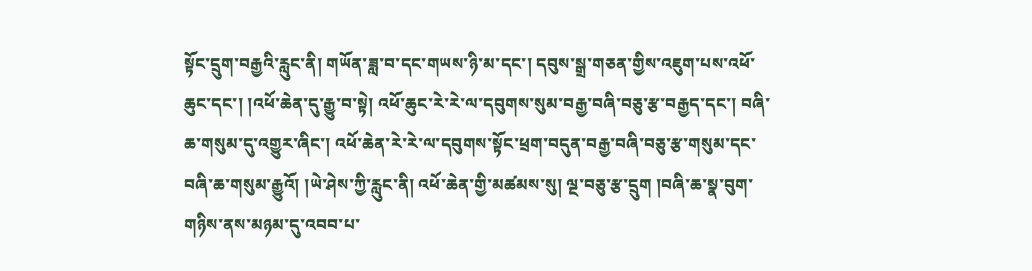སྟོང་དྲུག་བརྒྱའི་རླུང་ནི། གཡོན་ཟླ་བ་དང་གཡས་ཉི་མ་དང་། དབུས་སྒྲ་གཅན་གྱིས་འཇུག་པས་འཕོ་ཆུང་དང་། །འཕོ་ཆེན་དུ་རྒྱུ་བ་སྟེ། འཕོ་ཆུང་རེ་རེ་ལ་དབུགས་སུམ་བརྒྱ་བཞི་བཅུ་རྩ་བརྒྱད་དང་། བཞི་ཆ་གསུམ་དུ་འགྱུར་ཞིང་། འཕོ་ཆེན་རེ་རེ་ལ་དབུགས་སྟོང་ཕྲག་བདུན་བརྒྱ་བཞི་བཅུ་རྩ་གསུམ་དང་བཞི་ཆ་གསུམ་རྒྱུའོ། །ཡེ་ཤེས་ཀྱི་རླུང་ནི། འཕོ་ཆེན་གྱི་མཚམས་སུ། ལྔ་བཅུ་རྩ་དྲུག །བཞི་ཆ་སྣ་བུག་གཉིས་ནས་མཉམ་དུ་འབབ་པ་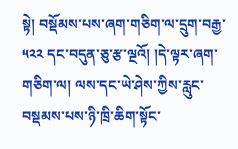སྟེ། བསྡོམས་པས་ཞག་གཅིག་ལ་དྲུག་བརྒྱ་
༥༢༢ དང་བདུན་ཅུ་རྩ་ལྔའོ། །དེ་ལྟར་ཞག་གཅིག་ལ། ལས་དང་ཡེ་ཤེས་ཀྱིས་རླུང་བསྡམས་པས་ཉི་ཁྲི་ཆིག་སྟོང་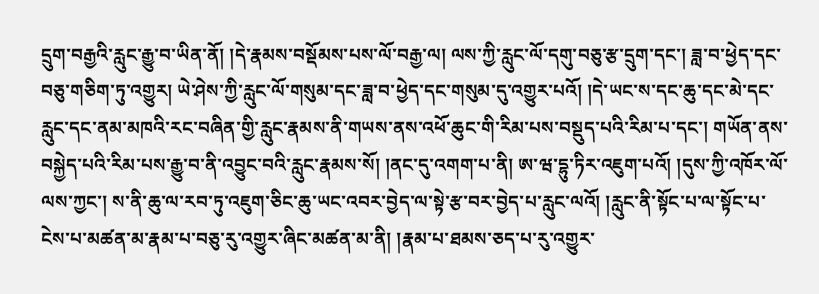དྲུག་བརྒྱའི་རླུང་རྒྱུ་བ་ཡིན་ནོ། །དེ་རྣམས་བསྡོམས་པས་ལོ་བརྒྱ་ལ། ལས་ཀྱི་རླུང་ལོ་དགུ་བཅུ་རྩ་དྲུག་དང་། ཟླ་བ་ཕྱེད་དང་བཅུ་གཅིག་ཏུ་འགྱུར། ཡེ་ཤེས་ཀྱི་རླུང་ལོ་གསུམ་དང་ཟླ་བ་ཕྱེད་དང་གསུམ་དུ་འགྱུར་པའོ། །དེ་ཡང་ས་དང་ཆུ་དང་མེ་དང་རླུང་དང་ནམ་མཁའི་རང་བཞིན་གྱི་རླུང་རྣམས་ནི་གཡས་ནས་འཕོ་ཆུང་གི་རིམ་པས་བསྡུད་པའི་རིམ་པ་དང་། གཡོན་ནས་བསྐྱེད་པའི་རིམ་པས་རྒྱུ་བ་ནི་འབྱུང་བའི་རླུང་རྣམས་སོ། །ནང་དུ་འགག་པ་ནི། ཨ་ཝ་དྷུ་ཏིར་འཇུག་པའོ། །དུས་ཀྱི་འཁོར་ལོ་ལས་ཀྱང་། ས་ནི་ཆུ་ལ་རབ་ཏུ་འཇུག་ཅིང་ཆུ་ཡང་འབར་བྱེད་ལ་སྟེ་རྩ་བར་བྱེད་པ་རླུང་ལའོ། །རླུང་ནི་སྟོང་པ་ལ་སྟོང་པ་ངེས་པ་མཚན་མ་རྣམ་པ་བཅུ་རུ་འགྱུར་ཞིང་མཚན་མ་ནི། །རྣམ་པ་ཐམས་ཅད་པ་རུ་འགྱུར་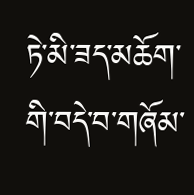ཏེ་མི་ཟད་མཆོག་གི་བདེ་བ་གཞོམ་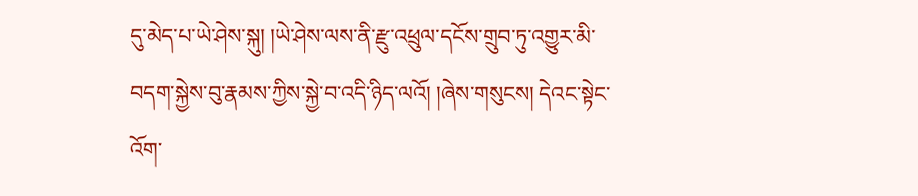དུ་མེད་པ་ཡེ་ཤེས་སྐུ། །ཡེ་ཤེས་ལས་ནི་རྫུ་འཕྲུལ་དངོས་གྲུབ་ཏུ་འགྱུར་མི་བདག་སྐྱེས་བུ་རྣམས་ཀྱིས་སྐྱེ་བ་འདི་ཉིད་ལའོ། །ཞེས་གསུངས། དེའང་སྟེང་འོག་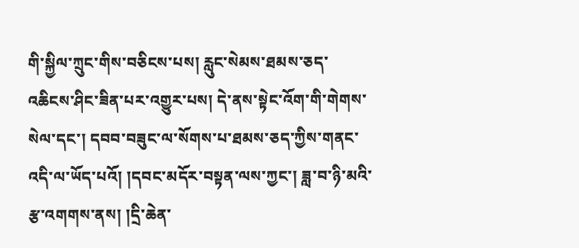གི་སྐྱིལ་ཀྲུང་གིས་བཅིངས་པས། རླུང་སེམས་ཐམས་ཅད་འཆིངས་ཤིང་ཟིན་པར་འགྱུར་པས། དེ་ནས་སྟེང་འོག་གི་གེགས་སེལ་དང་། དབབ་བཟུང་ལ་སོགས་པ་ཐམས་ཅད་ཀྱིས་གནང་འདི་ལ་ཡོད་པའོ། །དབང་མདོར་བསྟན་ལས་ཀྱང་། ཟླ་བ་ཉི་མའི་རྩ་འགགས་ནས། །དྲི་ཆེན་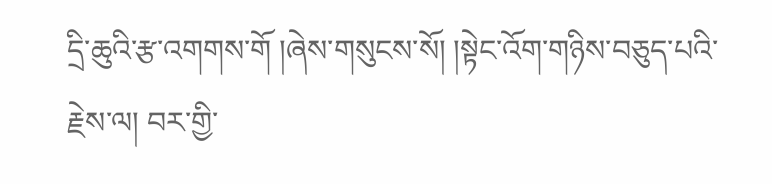དྲི་ཆུའི་རྩ་འགགས་གོ །ཞེས་གསུངས་སོ། །སྟེང་འོག་གཉིས་བཅུད་པའི་རྗེས་ལ། བར་གྱི་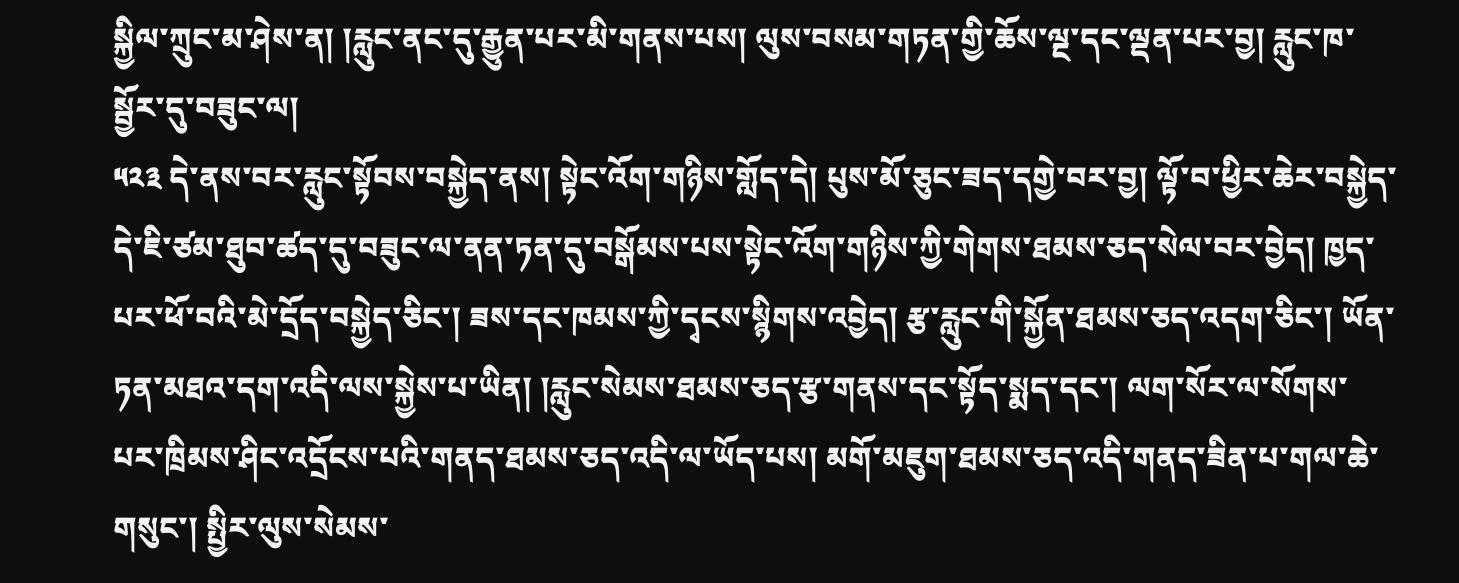སྐྱིལ་ཀྲུང་མ་ཤེས་ན། །རླུང་ནང་དུ་རྒྱུན་པར་མི་གནས་པས། ལུས་བསམ་གཏན་གྱི་ཆོས་ལྔ་དང་ལྡན་པར་བྱ། རླུང་ཁ་སྦྱོར་དུ་བཟུང་ལ།
༥༢༣ དེ་ནས་བར་རླུང་སྟོབས་བསྐྱེད་ནས། སྟེང་འོག་གཉིས་གློད་དེ། པུས་མོ་ཅུང་ཟད་དགྱེ་བར་བྱ། ལྟོ་བ་ཕྱིར་ཆེར་བསྐྱེད་དེ་ཇི་ཙམ་ཐུབ་ཚད་དུ་བཟུང་ལ་ནན་ཏན་དུ་བསྒོམས་པས་སྟེང་འོག་གཉིས་ཀྱི་གེགས་ཐམས་ཅད་སེལ་བར་བྱེད། ཁྱད་པར་ཕོ་བའི་མེ་དྲོད་བསྐྱེད་ཅིང་། ཟས་དང་ཁམས་ཀྱི་དྭངས་སྙིགས་འབྱེད། རྩ་རླུང་གི་སྐྱོན་ཐམས་ཅད་འདག་ཅིང་། ཡོན་ཏན་མཐའ་དག་འདི་ལས་སྐྱེས་པ་ཡིན། །རླུང་སེམས་ཐམས་ཅད་རྩ་གནས་དང་སྟོད་སྨད་དང་། ལག་སོར་ལ་སོགས་པར་ཁྲིམས་ཤིང་འདྲོངས་པའི་གནད་ཐམས་ཅད་འདི་ལ་ཡོད་པས། མགོ་མཇུག་ཐམས་ཅད་འདི་གནད་ཟིན་པ་གལ་ཆེ་གསུང་། སྤྱིར་ལུས་སེམས་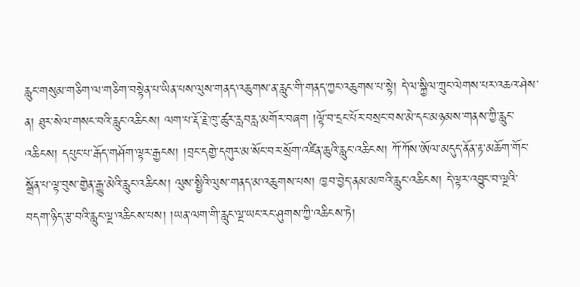རླུང་གསུམ་གཅིག་ལ་གཅིག་བསྟེན་པ་ཡིན་པས་ལུས་གནད་འཆུགས་ན་རླུང་གི་གནད་ཀྱང་འཆུགས་པ་སྟེ། དེ་ལ་སྐྱིལ་ཀྲུང་ལེགས་པར་འཆའ་ཤེས་ན། ཐུར་སེལ་གསང་བའི་རླུང་འཆིངས། ལག་པ་རྡོ་རྗེ་ཁུ་ཚུར་རླབརླ་མགོར་བཞག །ལྟོ་བ་དྲང་པོར་བསྲང་བས་མེ་དང་མཉམས་གནས་ཀྱི་རླུང་འཆིངས། དཔུང་པ་རྒོད་གཤོག་ལྟར་རྒྱངས། །བྲང་དགྱེ་དགུར་མ་སོང་བར་སྲོག་འཛིན་ཆུའི་རླུང་འཆིངས། ཀོ་ཀོས་ཨོལ་མདུད་ནོན་རྟ་མཆོག་གོང་སྒྲོན་པ་ལྟ་བུས་གྱེན་རྒྱུ་མེའི་རླུང་འཆིངས། ལུས་སྤྱིའི་ལུས་གནད་མ་འཆུགས་པས། ཁྱབ་བྱེད་ནམ་མཁའི་རླུང་འཆིངས། དེ་ལྟར་འབྱུང་བ་ལྔའི་བདག་ཉིད་རྩ་བའི་རླུང་ལྔ་འཆིངས་པས། །ཡན་ལག་གི་རླུང་ལྔ་ཡང་རང་ཤུགས་ཀྱི་འཆིངས་ཏེ།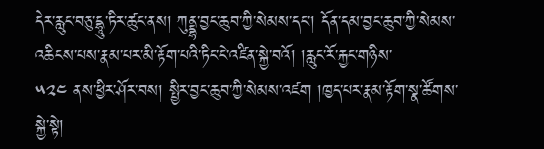དེར་རླུང་བཅུ་དྷཱུ་ཏིར་ཚུང་ནས། ཀུནྡྷ་བྱང་ཆུབ་ཀྱི་སེམས་དང་། དོན་དམ་བྱང་ཆུབ་ཀྱི་སེམས་འཆིངས་པས་རྣམ་པར་མི་རྟོག་པའི་ཏིང་ངེ་འཛིན་སྐྱེ་བའོ། །རླུང་རོ་རྐྱང་གཉིས་
༥༢༤ ནས་ཕྱིར་ཤོར་བས། སྤྱིར་བྱང་ཆུབ་ཀྱི་སེམས་འཛག །ཁྱད་པར་རྣམ་རྟོག་སྣ་ཚོགས་སྐྱེ་སྟེ།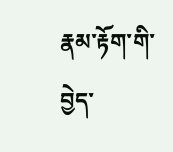རྣམ་རྟོག་གི་བྱེད་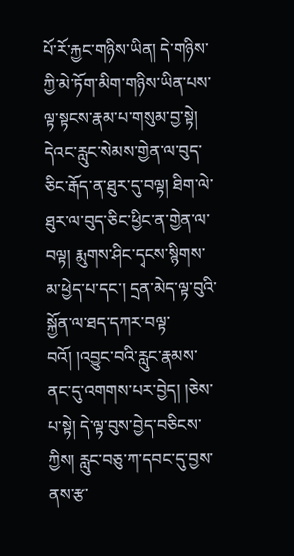པོ་རོ་རྐྱང་གཉིས་ཡིན། དེ་གཉིས་ཀྱི་མེ་ཏོག་མིག་གཉིས་ཡིན་པས་ལྟ་སྟངས་རྣམ་པ་གསུམ་བྱ་སྟེ། དེའང་རླུང་སེམས་གྱེན་ལ་བུད་ཅིང་རྒོད་ན་ཐུར་དུ་བལྟ། ཐིག་ལེ་ཐུར་ལ་བུད་ཅིང་ཕྱིང་ན་གྱེན་ལ་བལྟ། རྨུགས་ཤིང་དྭངས་སྙིགས་མ་ཕྱེད་པ་དང་། དྲན་མེད་ལྟ་བུའི་སྐྱོན་ལ་ཐད་དཀར་བལྟ་བའོ། །འབྱུང་བའི་རླུང་རྣམས་ནང་དུ་འགགས་པར་བྱེད། །ཅེས་པ་སྟེ། དེ་ལྟ་བུས་བྱེད་བཅིངས་ཀྱིས། རླུང་བཅུ་ཀ་དབང་དུ་བྱས་ནས་རྩ་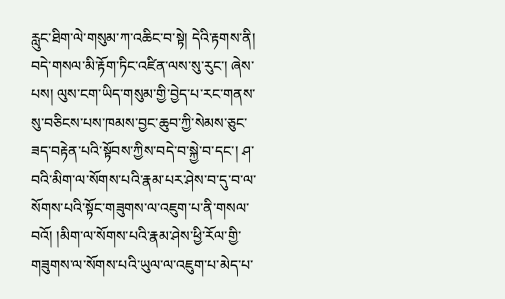རླུང་ཐིག་ལེ་གསུམ་ཀ་འཆིང་བ་སྟེ། དེའི་རྟགས་ནི། བདེ་གསལ་མི་རྟོག་ཏིང་འཛིན་ལས་སུ་རུང་། ཞེས་པས། ལུས་ངག་ཡིད་གསུམ་གྱི་བྱེད་པ་རང་གནས་སུ་བཅིངས་པས་ཁམས་བྱང་ཆུབ་ཀྱི་སེམས་ཅུང་ཟད་བརྟེན་པའི་སྟོབས་ཀྱིས་བདེ་བ་སྐྱེ་བ་དང་། ཤ་བའི་མིག་ལ་སོགས་པའི་རྣམ་པར་ཤེས་བ་དུ་བ་ལ་སོགས་པའི་སྟོང་གཟུགས་ལ་འཇུག་པ་ནི་གསལ་བའོ། །མིག་ལ་སོགས་པའི་རྣམ་ཤེས་ཕྱི་རོལ་གྱི་གཟུགས་ལ་སོགས་པའི་ཡུལ་ལ་འཇུག་པ་མེད་པ་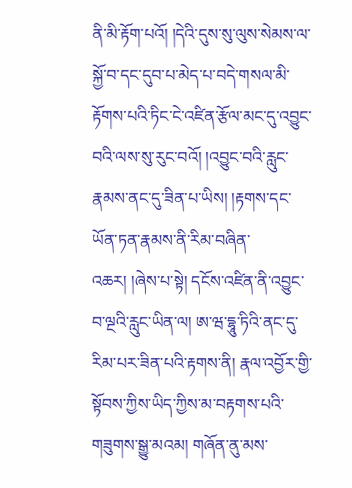ནི་མི་རྟོག་པའོ། །དེའི་དུས་སུ་ལུས་སེམས་ལ་སྐྱོ་བ་དང་དུབ་པ་མེད་པ་བདེ་གསལ་མི་རྟོགས་པའི་ཏིང་ངེ་འཛིན་རྩོལ་མང་དུ་འབྱུང་བའི་ལས་སུ་རུང་བའོ། །འབྱུང་བའི་རླུང་རྣམས་ནང་དུ་ཟིན་པ་ཡིས། །རྟགས་དང་ཡོན་ཏན་རྣམས་ནི་རིམ་བཞིན་འཆར། །ཞེས་པ་སྟེ། དངོས་འཛིན་ནི་འབྱུང་བ་ལྔའི་རླུང་ཡིན་ལ། ཨ་ཝ་དྷཱུ་ཏིའི་ནང་དུ་རིམ་པར་ཟིན་པའི་རྟགས་ནི། རྣལ་འབྱོར་གྱི་སྟོབས་ཀྱིས་ཡིད་ཀྱིས་མ་བརྟགས་པའི་གཟུགས་སྒྱུ་མའམ། གཞོན་ནུ་མས་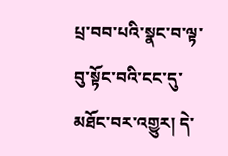པྲ་བབ་པའི་སྣང་བ་ལྟ་བུ་སྟོང་བའི་ངང་དུ་མཐོང་བར་འགྱུར། དེ་